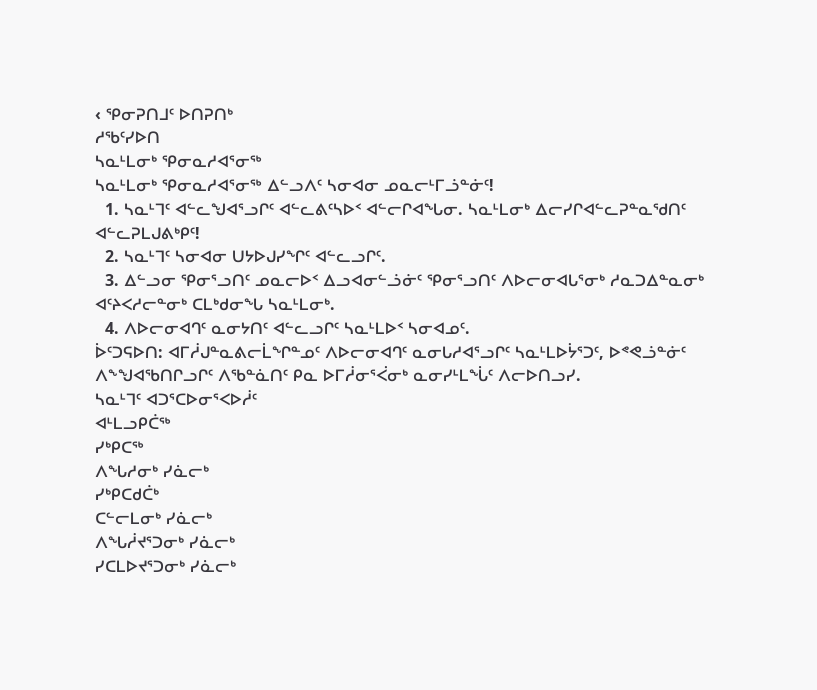‹ ᕿᓂᕈᑎᒧᑦ ᐅᑎᕈᑎᒃ
ᓱᖃᑦᓯᐅᑎ
ᓴᓇᒻᒪᓂᒃ ᕿᓂᓇᓱᐊᕐᓂᖅ
ᓴᓇᒻᒪᓂᒃ ᕿᓂᓇᓱᐊᕐᓂᖅ ᐃᓪᓗᐱᑦ ᓴᓂᐊᓂ ᓄᓇᓕᒻᒥᓘᓐᓃᑦ!
  1. ᓴᓇᒻᒣᑦ ᐊᓪᓚᖑᐊᕐᓗᒋᑦ ᐊᓪᓚᕕᑦᓴᐅᑉ ᐊᓪᓕᒋᐊᖓᓂ. ᓴᓇᒻᒪᓂᒃ ᐃᓕᓯᒋᐊᓪᓚᕈᓐᓇᖁᑎᑦ ᐊᓪᓚᕈᒪᒍᕕᒃᑭᑦ!
  2. ᓴᓇᒻᒣᑦ ᓴᓂᐊᓂ ᑌᔭᐅᒍᓯᖏᑦ ᐊᓪᓚᓗᒋᑦ.
  3. ᐃᓪᓗᓂ ᕿᓂᕐᓗᑎᑦ ᓄᓇᓕᐅᑉ ᐃᓗᐊᓂᓪᓘᓃᑦ ᕿᓂᕐᓗᑎᑦ ᐱᐅᓕᓂᐊᒐᕐᓂᒃ ᓱᓇᑐᐃᓐᓇᓂᒃ ᐊᑦᔨᐸᓱᓕᓐᓂᒃ ᑕᒪᒃᑯᓂᖓ ᓴᓇᒻᒪᓂᒃ.
  4. ᐱᐅᓕᓂᐊᒉᑦ ᓇᓂᔭᑎᑦ ᐊᓪᓚᓗᒋᑦ ᓴᓇᒻᒪᐅᑉ ᓴᓂᐊᓄᑦ.
ᐆᑦᑐᕋᐅᑎ: ᐊᒥᓲᒍᓐᓇᕕᓕᒫᖏᓐᓄᑦ ᐱᐅᓕᓂᐊᒉᑦ ᓇᓂᒐᓱᐊᕐᓗᒋᑦ ᓴᓇᒻᒪᐅᔮᕐᑐᑦ, ᐅᕝᕙᓘᓐᓃᑦ ᐱᖕᖑᐊᖃᑎᒋᓗᒋᑦ ᐱᖃᓐᓈᑎᑦ ᑭᓇ ᐅᒥᓲᓂᕐᐹᓂᒃ ᓇᓂᓯᒻᒪᖔᑦ ᐱᓕᐅᑎᓗᓯ.
ᓴᓇᒻᒣᑦ ᐊᑐᕐᑕᐅᓂᕐᐸᐅᓲᑦ
ᐊᒻᒪᓗᑭᑖᖅ
ᓯᒃᑭᑕᖅ
ᐱᖓᓱᓂᒃ ᓯᓈᓕᒃ
ᓯᒃᑭᑕᑯᑖᒃ
ᑕᓪᓕᒪᓂᒃ ᓯᓈᓕᒃ
ᐱᖓᓲᔪᕐᑐᓂᒃ ᓯᓈᓕᒃ
ᓯᑕᒪᐅᔪᕐᑐᓂᒃ ᓯᓈᓕᒃ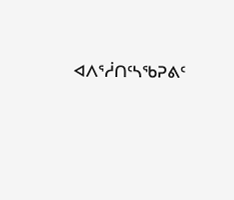ᐊᐱᕐᓲᑎᑦᓴᖃᕈᕕᑦ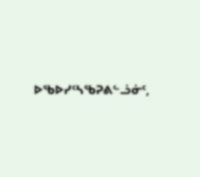ᐅᖃᐅᓯᑦᓴᖃᕈᕕᓪᓘᓃᑦ,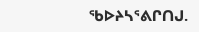ᖃᐅᔨᓴᕐᕕᒋᑎᒍ.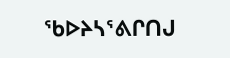ᖃᐅᔨᓴᕐᕕᒋᑎᒍ